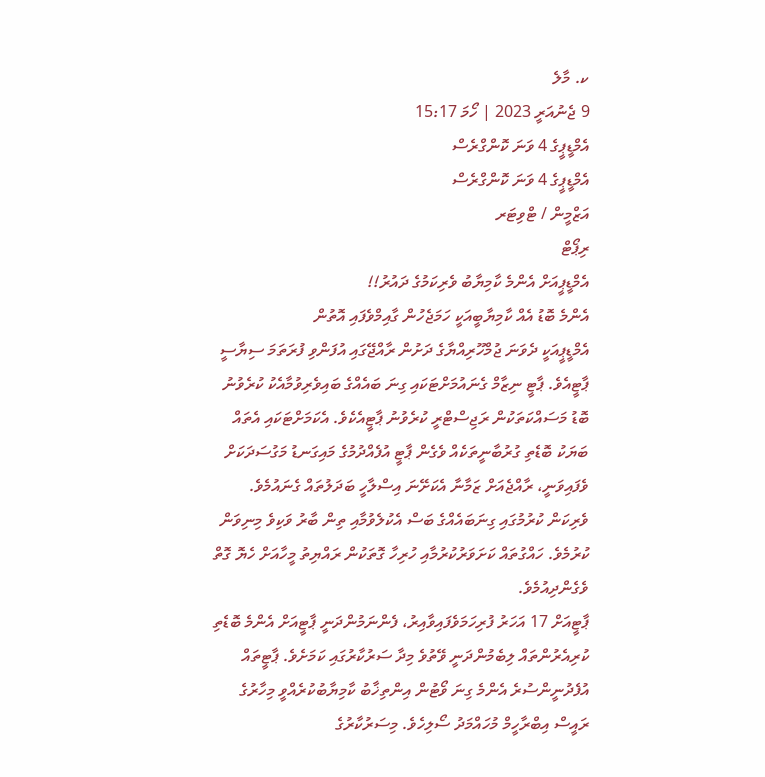ކ. މާލެ
9 ޖެނުއަރީ 2023 | ހޯމަ 15:17
އެމްޑީޕީގެ 4 ވަނަ ކޮންގްރެސް
އެމްޑީޕީގެ 4 ވަނަ ކޮންގްރެސް
އަޒްމީން / ޓްވިޓަރ
ރިޕޯޓް
އެމްޑީޕީއަށް އެންމެ ކާމިޔާބު ވެރިކަމުގެ ދައުރު!!
އެންމެ ބޮޑު އެއް ކާމިޔާބީއަކީ ހަމަޖެހުން ގާއިމްވެފައި އޮތުން
އެމްޑީޕީއަކީ ދެވަނަ ޖުމްހޫރިއްޔާގެ ދަށުން ރާއްޖޭގައި އުފަންވި ފުރަތަމަ ސިޔާސީ ޕާޓީއެވެ. ޕާޓީ ނިޒާމް ގެނައުމަށްޓަކައި ގިނަ ބައެއްގެ ބައިވެރިވުމާއެކު ކުރެވުނު ބޮޑު މަސައްކަތަކުން ރަޖިސްޓްރީ ކުރެވުނު ޕާޓީއެކެވެ. އެކަމަށްޓަކައި އެތައް ބަޔަކު ބޮޑެތި ގުރުބާނީތަކެއް ވެގެން ޕާޓީ އުފެއްދުމުގެ މައިގަނޑު މަގުސަދަކަށް ވެފައިވަނީ، ރާއްޖެއަށް ޒަމާނާ އެކަށޭނަ އިސްލާހީ ބަދަލުތައް ގެނައުމެވެ. ވެރިކަން ކުރުމުގައި ގިނަބައެއްގެ ބަސް އެކުލެވުމާއި ތިން ބާރު ވަކިވެ މިނިވަން ކުރުމެވެ. ހައްގުތައް ކަށަވަރުކުރުމާއި ހުރިހާ ގޮތަކުން ރައްޔިތު މީހާއަށް ހެޔޮ ގޮތް ވެގެންދިއުމެވެ.
ޕާޓީއަށް 17 އަހަރު ފުރިހަމަވެފައިވާއިރު، ފެންނަމުންދަނީ ޕާޓީއަށް އެންމެ ބޮޑެތި ކުރިއެރުންތައް ލިބެމުންދަނީ ވޭތުވެ މިދާ ސަރުކާރުގައި ކަމަށެވެ. ޕާޓީތައް އުފެދުނީންސުރެ އެންމެ ގިނަ ވޯޓުން އިންތިޚާބު ކާމިޔާބުކުރެއްވީ މިހާރުގެ ރައީސް އިބްރާހީމް މުހައްމަދު ސޯލިހެވެ. މިސަރުކާރުގެ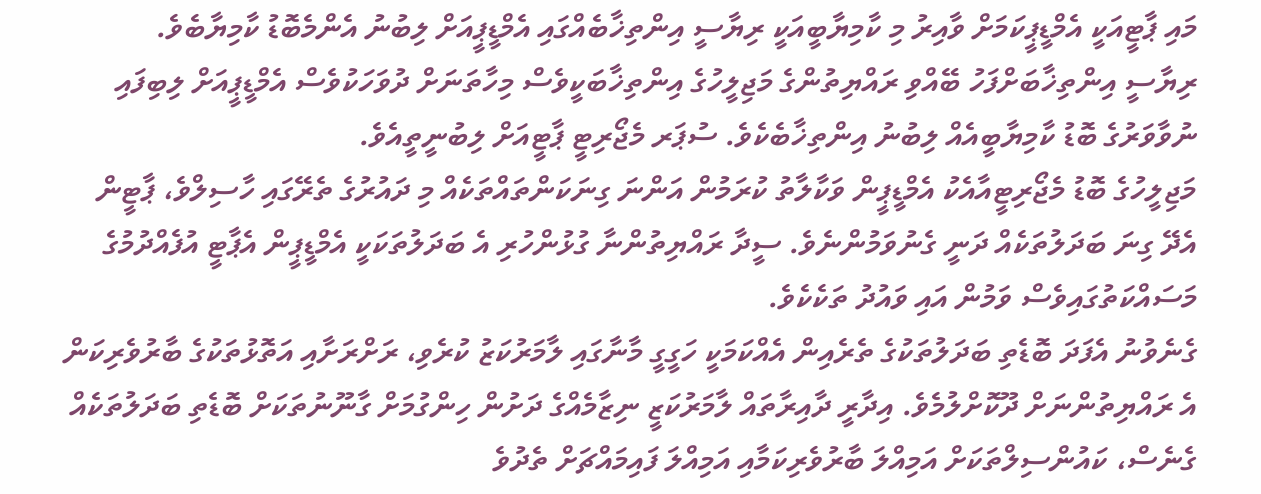މައި ޕާޓީއަކީ އެމްޑީޕީކަމަށް ވާއިރު މި ކާމިޔާބީއަކީ ރިޔާސީ އިންތިޚާބެއްގައި އެމްޑީޕީއަށް ލިބުނު އެންމެބޮޑު ކާމިޔާބެވެ.
ރިޔާސީ އިންތިޚާބަށްފަހު ބޭއްވި ރައްޔިތުންގެ މަޖިލީހުގެ އިންތިޚާބަކީވެސް މިހާތަނަށް ދުވަހަކުވެސް އެމްޑީޕީއަށް ލިބިފައި ނުވާވަރުގެ ބޮޑު ކާމިޔާބީއެއް ލިބުނު އިންތިޚާބެކެވެ. ސުޕަރ މެޖޯރިޓީ ޕާޓީއަށް ލިބުނީތީއެވެ.
މަޖިލީހުގެ ބޮޑު މެޖޯރިޓީއާއެކު އެމްޑީޕީން ވަކާލާތު ކުރަމުން އަންނަ ގިނަކަންތައްތަކެއް މި ދައުރުގެ ތެރޭގައި ހާސިލްވެ، ޕާޓީން އެދޭ ގިނަ ބަދަލުތަކެއް ދަނީ ގެނުވަމުންނެވެ. ސީދާ ރައްޔިތުންނާ ގުޅުންހުރި އެ ބަދަލުތަކަކީ އެމްޑީޕީން އެޕާޓީ އުފެއްދުމުގެ މަސައްކަތުގައިވެސް ވަމުން އައި ވައުދު ތަކެކެވެ.
ގެނެވުނު އެފަދަ ބޮޑެތި ބަދަލުތަކުގެ ތެރެއިން އެއްކަމަކީ ހަގީގީ މާނާގައި ލާމަރުކަޒު ކުރެވި، ރަށްރަށާއި އަތޮޅުތަކުގެ ބާރުވެރިކަން އެ ރައްޔިތުންނަށް ދޫކޮށްލުމެވެ. އިދާރީ ދާއިރާތައް ލާމަރުކަޒީ ނިޒާމެއްގެ ދަށުން ހިންގުމަށް ގާނޫނުތަކަށް ބޮޑެތި ބަދަލުތަކެއް ގެނެސް، ކައުންސިލްތަކަށް އަމިއްލަ ބާރުވެރިކަމާއި އަމިއްލަ ފައިމައްޗަށް ތެދުވެ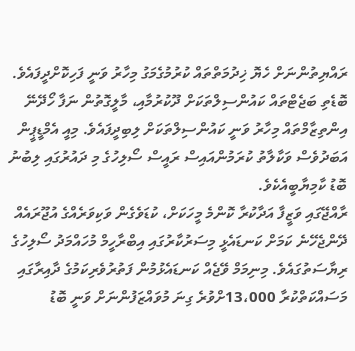ރައްޔިތުންނަށް ހެޔޮ ޚިދުމަތްތައް ކުރުމުގެމަގު މިހާރު ވަނީ ފަހިކޮށްދީފައެވެ. ބޮޑެތި ބަޖެޓްތައް ކައުންސިލްތަކަށް ދޫކުރުމާއި، މާލީގޮތުން ނަފާ ހޯދޭނޭ އިންތިޒާމްތައް މިހާރު ވަނީ ކައުންސިލްތަކަށް ލިބިދީފައެވެ. މިއީ އެމްޑީޕީން އަބަދުވެސް ވަކާލާތު ކުރަމުންއައިސް ރައީސް ސޯލިހުގެ މި ދައުރުގައި ލިބުނު ބޮޑު ކާމިޔާބީއެކެވެ.
ރާއްޖޭގައި ވަޒީފާ އަދާކުރާ ކޮންމެ މީހަކަށް، ކުޑަވެގެން ވަކިވަރެއްގެ އުޖޫރައެއް ދޭންޖެހޭނެ ކަމަށް ކަނޑައެޅީ މިސަރުކާރުގައި އިބްރާހީމް މުހައްމަދު ސޯލިހުގެ ރިޔާސަތުގައެވެ. މިނިމަމް ވޭޖެއް ކަނޑައެޅުމުން ފަތުރުވެރިކަމުގެ ދާއިރާގައި މަސައްކަތްކުރާ 13،000ށްވުރެ ގިނަ މުވައްޒަފުންނަށް ވަނީ ބޮޑު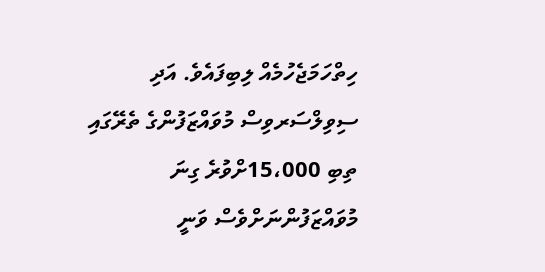ހިތްހަމަޖެހުމެއް ލިބިފައެވެ. އަދި ސިވިލްސަރވިސް މުވައްޒަފުންގެ ތެރޭގައި ތިބި 15،000ށްވުރެ ގިނަ މުވައްޒަފުންނަށްވެސް ވަނީ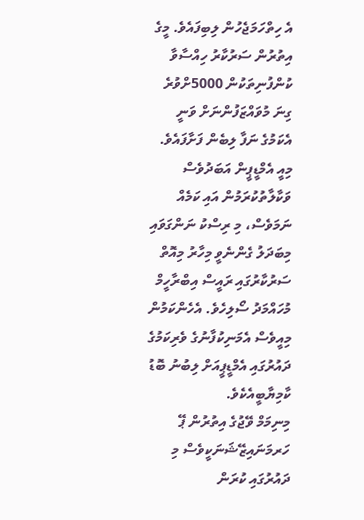އެ ހިތްހަމަޖެހުން ލިބިފައެވެ. މީގެ އިތުރުން ސަރުކާރު ހިއްސާވާ ކުންފުނިތަކުން 5000ށްވުރެ ގިނަ މުވައްޒަފުންނަށް ވަނީ އެކަމުގެ ނަފާ ލިބެން ފަށާފައެވެ. މިއީ އެމްޑީޕީން އަބަދުވެސް ވަކާލާތުކުރަމުން އައި ކަމެއް ނަމަވެސް، މި ރިސްކު ނަންގަވައި މިބަދަލު ގެންނެވީ މިހާރު މިއޮތް ސަރުކާރުގައި ރައީސް އިބްރާހީމް މުހައްމަދު ސޯލިހެވެ. އެހެންކަމުން މިއީވެސް އެމަނިކުފާނުގެ ވެރިކަމުގެ ދައުރުގައި އެމްޑީޕީއަށް ލިބުނު ބޮޑު ކާމިޔާބީއެކެވެ.
މިނިމަމް ވޭޖުގެ އިތުރުން ޕޭ ހަރމަނައިޒޭޝަނަކީވެސް މި ދައުރުގައި ކުރަން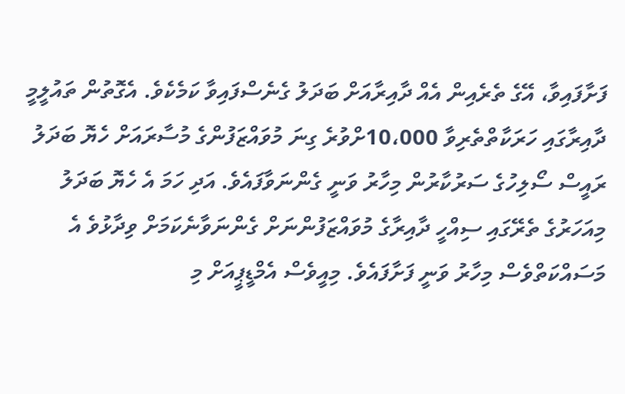ފަށާފައިވާ، އޭގެ ތެރެއިން އެއް ދާއިރާއަށް ބަދަލު ގެނެސްފައިވާ ކަމެކެވެ. އެގޮތުން ތައުލީމީ ދާއިރާގައި ހަރަކާތްތެރިވާ 10،000ށްވުރެ ގިނަ މުވައްޒަފުންގެ މުސާރައަށް ހެޔޮ ބަދަލު ރައީސް ސޯލިހުގެ ސަރުކާރުން މިހާރު ވަނީ ގެންނަވާފައެވެ. އަދި ހަމަ އެ ހެޔޮ ބަދަލު މިއަހަރުގެ ތެރޭގައި ސިއްހީ ދާއިރާގެ މުވައްޒަފުންނަށް ގެންނަވާނެކަމަށް ވިދާޅުވެ އެ މަސައްކަތްވެސް މިހާރު ވަނީ ފަށާފައެވެ. މިއީވެސް އެމްޑީޕީއަށް މި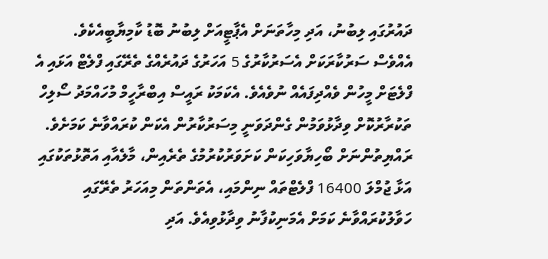ދައުރުގައި ލިބުނު، އަދި މިހާތަނަށް އެޕާޓީއަށް ލިބުނު ބޮޑު ކާމިޔާބީއެކެވެ.
އެއްވެސް ސަރުކާރަކަށް އެސަރުކާރުގެ 5 އަހަރުގެ ދައުރެއްގެ ތެރޭގައި ފްލެޓް އަޅައި އެ ފްލެޓަށް މީހުން ވެއްދިފައެއް ނުވެއެވެ. އެކަމަކު ރައީސް އިބްރާހީމް މުހައްމަދު ސޯލިހް ތަކުރާރުކޮށް ވިދާޅުވަމުން ގެންދަވަނީ މިސަރުކާރުން އެކަން ކުރައްވާނެ ކަމަށެވެ. ރައްޔިތުންނަށް ބޯހިޔާވަހިކަން ކަށަވަރުކުރުމުގެ ތެރެއިން، މާލެއާއި އަތޮޅުތަކުގައި އަޅާ ޖުމްލަ 16400 ފްލެޓްތައް ނިންމައި، އެތަންތަން މިއަހަރު ތެރޭގައި ހަވާލުކުރައްވާނެ ކަމަށް އެމަނިކުފާނު ވިދާޅުވިއެވެ. އަދި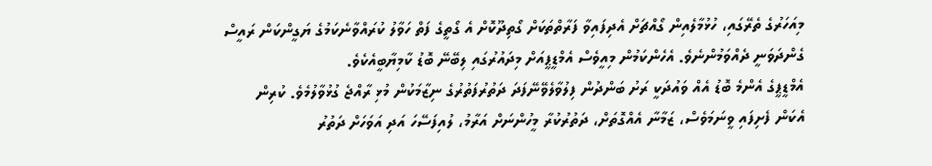މިއަހަރުގެ ތެރޭގައި، ހުޅުމާލެއިން ގޯއްޗަށް އެދިފައިވާ ފަރާތްތަކަށް ގޯތިދޫކޮށް އެ ގޯތީގެ ފަތް ހަވާލު ކުރައްވާނެކަމުގެ ޔަގީންކަން ރައީސް ގެންދަވަނީ ދެއްވަމުންނެވެ. އެހެންކަމުން މިއީވެސް އެމްޑީޕީއަށް މިދައުރުގައި ލިބޭނޭ ބޮޑު ކާމިޔާބީއެކެވެ.
އެމްޑީޕީގެ އެންމެ ބޮޑު އެއް ވައުދަކީ ރަށު ބަންދުން ފިލުވާލެވޭނޭފަދަ ދަތުރުފަތުރުގެ ނިޒާމަކުން މުޅި ރާއްޖެ ގުޅުވާލުމެވެ. ކުރިން އެކަން ފެށިފައި ވީނަމަވެސް، ޒަމާނާ އެއްގޮތަށް، ދަތުރުކުރާ މީހުންނަށް އަރާމު، ލުއިފަސޭހަ އަދި އަވަހަށް ދަތުރު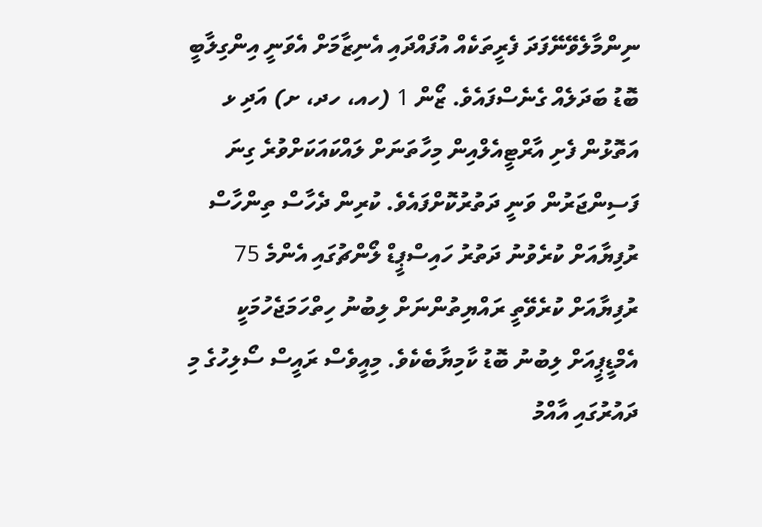ނިންމާލެވޭނޭފަދަ ފެރީތަކެއް އުފައްދައި އެނިޒާމަށް އެވަނީ އިންގިލާބީ ބޮޑު ބަދަލެއް ގެނެސްފައެވެ. ޒޯން 1 (ހއ، ހދ، ށ) އަދި ޅ އަތޮޅުން ފެށި އާރްޓީއެލްއިން މިހާތަނަށް ލައްކައަކަށްވުރެ ގިނަ ފަސިންޖަރުން ވަނީ ދަތުރުކޮށްފައެވެ. ކުރިން ދެހާސް ތިންހާސް ރުފިޔާއަށް ކުރެވުނު ދަތުރު ހައިސްޕީޑް ލޯންޗުގައި އެންމެ 75 ރުފިޔާއަށް ކުރެވޭތީ ރައްޔިތުންނަށް ލިބުނު ހިތްހަމަޖެހުމަކީ އެމްޑީޕީއަށް ލިބުނު ބޮޑު ކާމިޔާބެކެވެ. މިއީވެސް ރައީސް ސޯލިހުގެ މި ދައުރުގައި އާއްމު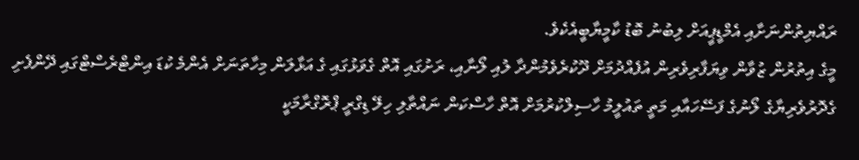ރައްޔިތުންނަށާއި އެމްޑީޕީއަށް ލިބުނު ބޮޑު ކާމީޔާބީއެކެވެ.
މީގެ އިތުރުން ޒުވާން ވިޔަފާރިވެރިން އުފެއްދުމަށް ދޫކުރެވެމުންދާ ލުއި ލޯނާއި، ރަށުގައި އޮތް ގެވަޅުގައި ގެ އަޅާލަން މިހާތަނަށް އެންމެ ކުޑަ އިންޓްރެސްޓްގައި ދޭންފެށި ގެދޮރުވެރިޔާގެ ލޯނުގެ ފަސޭހައާއި މަތީ ތައުލީމު ހާސިލްކުރުމަށް އޮތް ހާސްކަން ނައްތާލި ހިލޭ ޑިގްރީ ޕްރޮގްރާމަކީ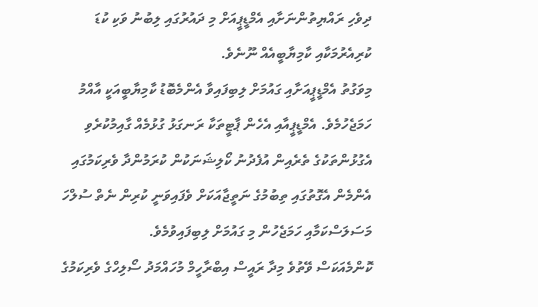ދިވެހި ރައްޔިތުންނަށާއި އެމްޑީޕީއަށް މި ދައުރުގައި ލިބުނު ވަކި ކުޑަ ކުރިއެރުމަކާއި ކާމިޔާބީއެއް ނޫނެވެ.
މިވަގުތު އެމްޑީޕީއަށާއި ގައުމަށް ލިބިފައިވާ އެންމެބޮޑު ކާމިޔާބީއަކީ އާއްމު ހަމަޖެހުމެވެ. އެމްޑީޕީއާއި އެހެން ޕާޓީތަކާ ރަނގަޅު ގުޅުމެއް ގާއިމުކުރެވި އެގުޅުންތަކުގެ ތެރެއިން އުފެދުނު ކޯލިޝަނަކުން ކުރަމުންދާ ވެރިކަމުގައި އެންމެން އެގޮތުގައި ތިބުމުގެ ނަތީޖާއަކަށް ވެފައިވަނީ ކުރިން ނެތް ސުލްހަ މަސަލަސްކަމާއި ހަމަޖެހުން މި ގައުމަށް ލިބިފައިވުމެވެ.
ކޮންމެއަކަސް ވޭތުވެ މިދާ ރައީސް އިބްރާހީމް މުހައްމަދު ސޯލިހްގެ ވެރިކަމުގެ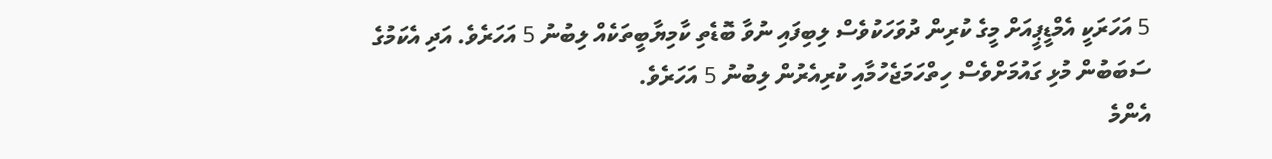5 އަހަރަކީ އެމްޑީޕީއަށް މީގެ ކުރިން ދުވަހަކުވެސް ލިބިފައި ނުވާ ބޮޑެތި ކާމިޔާބީތަކެއް ލިބުނު 5 އަހަރެވެ. އަދި އެކަމުގެ ސަބަބުން މުޅި ގައުމަށްވެސް ހިތްހަމަޖެހުމާއި ކުރިއެރުން ލިބުނު 5 އަހަރެވެ.
އެންމެ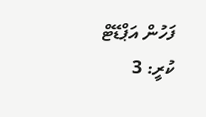ފަހުން އަޕްޑޭޓް ކުރީ: 3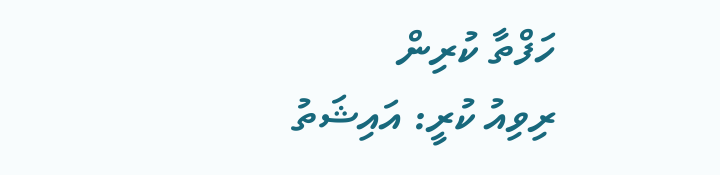ހަފްތާ ކުރިން
ރިވިއު ކުރީ: އައިޝަތު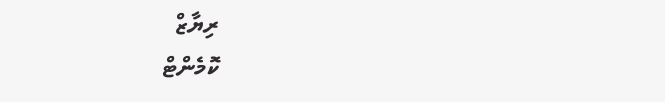ރިޔާޒް
ކޮމެންޓް